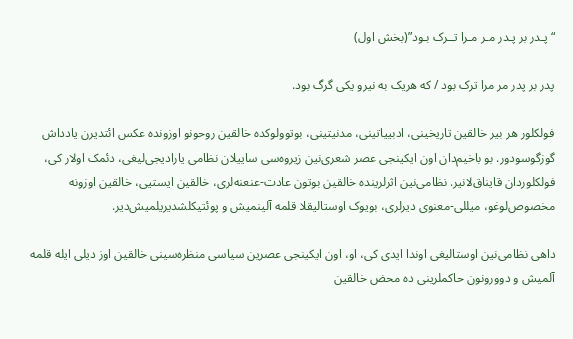“پـدر بر پـدر مـر مـرا تــرک بـود”(بخش اول)

پدر بر پدر مر مرا ترک بود / که هریک به نیرو یکی گرگ بود.

فولکلور هر بیر خالقین تاریخینی، ادبییاتینی، مدنیتینی، بوتوولوکده خالقین روحونو اوزونده عکس ائتدیرن یادداش گوزگوسو‌دور. بو باخیم‌دان اون ایکینجی عصر شعری‌نین زیروه‌سی ساییلان نظامی یارادیجی‌لیغی، دئمک اولار کی، فولکلوردان قایناق‌لانیر. نظامی‌نین اثرلرینده خالقین بوتون عادت-عنعنه‌لری، خالقین ایستیی، خالقین اوزونه مخصوص‌لوغو، میللی-معنوی دیرلری، بویوک اوستا‌لیقلا قلمه آلینمیش و پوئتیکلشدیریلمیش‌دیر.

داهی نظامی‌نین اوستا‌لیغی اوندا ایدی کی، او، اون ایکینجی عصرین سیاسی منظره‌سینی خالقین اوز دیلی ایله قلمه آلمیش و دوورونون حاکملرینی ده محض خالقین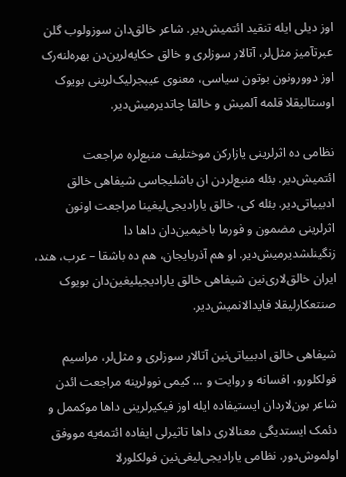اوز دیلی ایله تنقید ائتمیش‌دیر. شاعر خالق‌دان سوزولوب گلن عبرتآمیز مثل‌لر، آتا‌لار سوزلری و خالق حکایه‌لرین‌دن بهره‌لنه‌رک اوز دوورونون بوتون سیاسی، معنوی عیبجرلیک‌لرینی بویوک اوستا‌لیقلا قلمه آلمیش و خالقا چاتدیرمیش‌دیر.

نظامی ده اثرلرینی یازارکن موختلیف منبع‌لره مراجعت ائتمیش‌دیر. بئله منبع‌لردن ان باشلیجاسی شیفاهی خالق ادبییاتی‌دیر. بئله کی، خالق یارادیجی‌لیغینا مراجعت اونون اثرلرینی مضمون و فورما باخیمین‌دان داها دا زنگینلشدیرمیش‌دیر. او هم آذربایجان، هم ده باشقا – عرب، هند، ایران خالق‌لاری‌نین شیفاهی خالق یارادیجیلیغین‌دان بویوک صنتعکارلیقلا فایدالانمیش‌دیر.

شیفاهی خالق ادبییاتی‌نین آتا‌لار سوزلری و مثل‌لر، مراسیم فولکلورو، افسانه و روایت و … کیمی نوو‌لرینه مراجعت ائدن شاعر بون‌لاردان ایستیفاده ایله اوز فیکیرلرینی داها موکممل و دئمک ایستدیگی معنا‌لاری داها تاثیرلی ایفاده ائتمه‌یه مووفق اولموش‌دور. نظامی یارادیجی‌لیغی‌نین فولکلورلا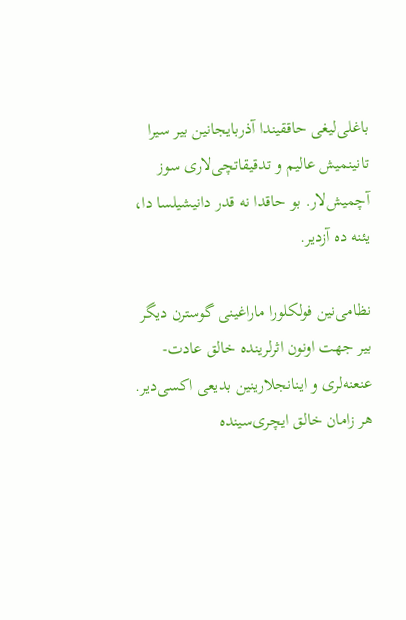باغلی‌لیغی حاققیندا آذربایجانین بیر سیرا تانینمیش عالیم و تدقیقاتچی‌لاری سوز آچمیش‌لار. بو حاقدا نه قدر دانیشیلسا دا، یئنه ده آزدیر.

نظامی‌نین فولکلورا ماراغینی گوسترن دیگر بیر جهت اونون اثرلرینده خالق عادت-عنعنه‌لری و اینانجلارینین بدیعی اکسی‌دیر. هر زامان خالق ایچری‌سینده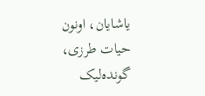یاشایان، اونون حیات طرزی، گونده‌لیک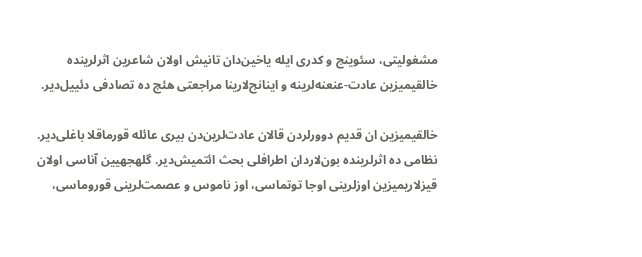مشغولیتی، سئوینج و کدری ایله یاخین‌دان تانیش اولان شاعرین اثرلرینده خالقیمیزین عادت-عنعنه‌لرینه و اینانج‌لارینا مراجعتی هئچ ده تصادفی دئییل‌دیر.

خالقیمیزین ان قدیم دوورلردن قالان عادت‌لرین‌دن بیری عائله قورماقلا باغلی‌دیر. نظامی ده اثرلرینده بون‌لاردان اطرافلی بحث ائتمیش‌دیر. گلهجهیین آناسی اولان قیزلاریمیزین اوزلرینی اوجا توتماسی، اوز ناموس و عصمت‌لرینی قوروماسی،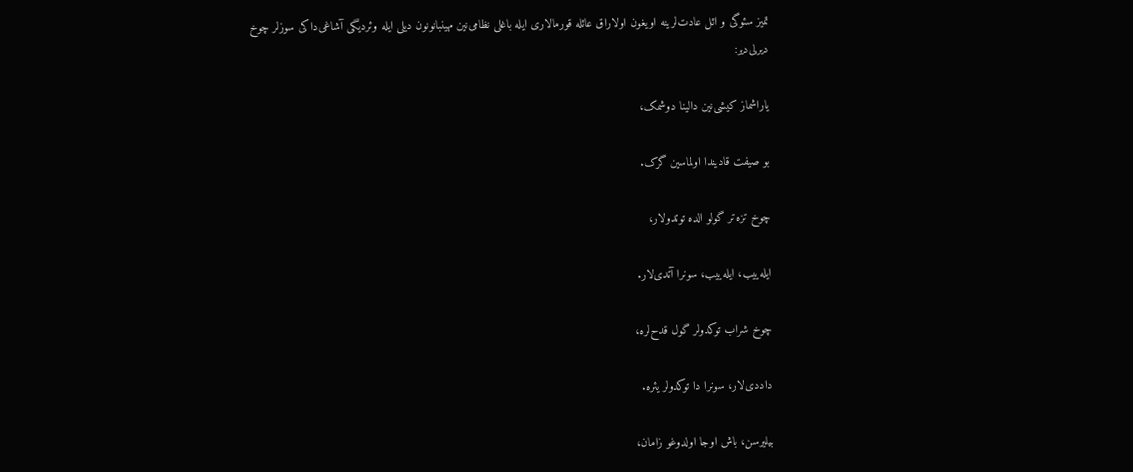تمیز سئوگی و ائل عادت‌لرینه اویغون اولا‌راق عائله قورما‌لاری ایله باغلی نظامی‌نین مهینبانونون دیلی ایله وئردیگی آشاغی‌داکی سوزلر چوخ دیرلی‌دیر:

یاراشماز کیشی‌نین دالینا دوشمک،

بو صیفت قادیندا اولماسین گرک.

چوخ تزه‌تر گولو الده توتدولار،

ایله‌ییب، ایله‌ییب، سونرا آتدی‌لار.

چوخ شراب توکدولر گول قدح‌لره،

داددی‌لار، سونرا دا توکدولر یئره.

بیلیرسن، باش اوجا اولدوغو زامان،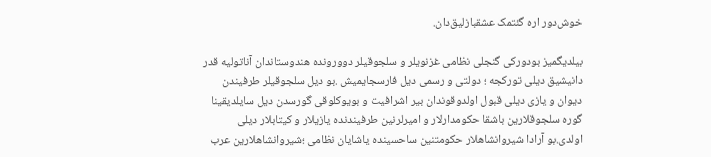خوش‌دور اره گئتمک عشقبازلیق‌دان.

بیلدیگمیز بودورکی گنجلی نظامی غزنویلر و سلجوقیلر دوورونده هندوستاندان آناتولیه قدر دانیشیق دیلی تورکجه ؛ دولتی و رسمی دیل فارسجایمیش .بو دیل سلجوقیلر طرفیندن دیوان و یازی دیلی قبول اولدوقوندان بیر اشرافیت و بویوکلوقی گورسدن دیل سایلدیقینا گوره سلجوقلارین باشقا حکومدارلار و امیرلرنین طرفیندنده یازیلار و کیتابلار دیلی اولدی.بو آرادا شیروانشاهلار حکومتنین ساحسینده یاشایان نظامی ؛شیروانشاهلارین عرب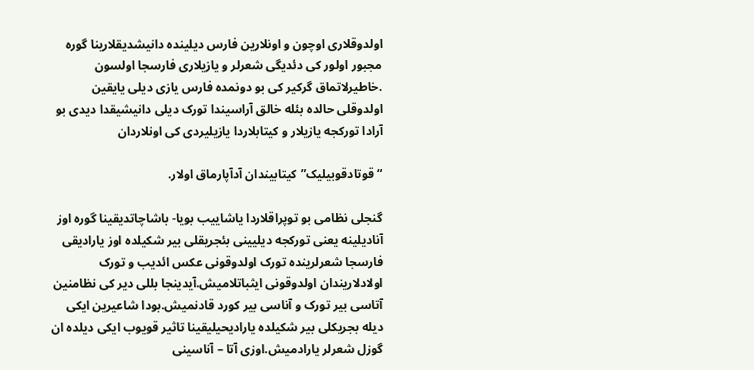اولدوقلاری اوچون و اونلارین فارس دیلینده دانیشدیقلارینا گوره مجبور اولور کی دئدیگی شعرلر و یازیلاری فارسجا اولسون .خاطیرلاتماق گرکیر کی بو دونمده فارس یازی دیلی یایقین اولدوقلی حالده بئله خالق آراسیندا تورک دیلی دانیشیقدا دیدی بو آرادا تورکجه یازیلار و کیتابلاردا یازیلیردی کی اونلاردان

“قوتادقوبیلیک”کیتابیندان آدآپارماق اولار.

گنجلی نظامی بو توپراقلاردا یاشاییب بویا- باشاچاتدیقینا گوره اوز آنادیلینه یعنی تورکجه دیلیینی بئجریقلی بیر شکیلده اوز یارادیقی فارسجا شعرلرینده تورک اولدوقونی عکس ائدیب و تورک اولادلاریندان اولدوقونی ایثباتلامیش.آیدینجا بللی دیر کی نظامنین آتاسی بیر تورک و آناسی بیر کورد قادنمیش.بودا شاعیرین ایکی دیله بجریکلی بیر شکیلده یارادیحیلیقینا تاثیر قویوب ایکی دیلده ان گوزل شعرلر یارادمیش.اوزی آتا – آناسینی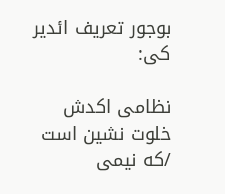بوجور تعریف ائدیر کی:

نظامی اکدش خلوت نشین است /که نیمی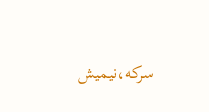سرکه،نیمیش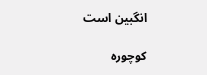انگبین است

کوچوره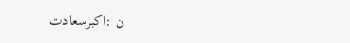ن :اکبرسعادت